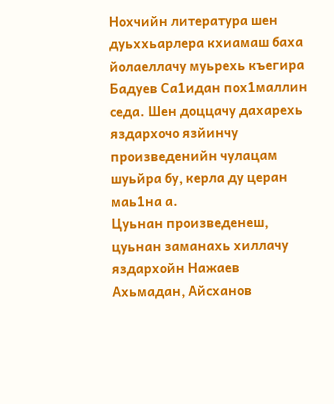Нохчийн литература шен дуьххьарлера кхиамаш баха йолаеллачу муьрехь къегира Бадуев Са1идан пох1маллин седа. Шен доццачу дахарехь яздархочо язйинчу произведенийн чулацам шуьйра бу, керла ду церан маь1на а.
Цуьнан произведенеш, цуьнан заманахь хиллачу яздархойн Нажаев Ахьмадан, Айсханов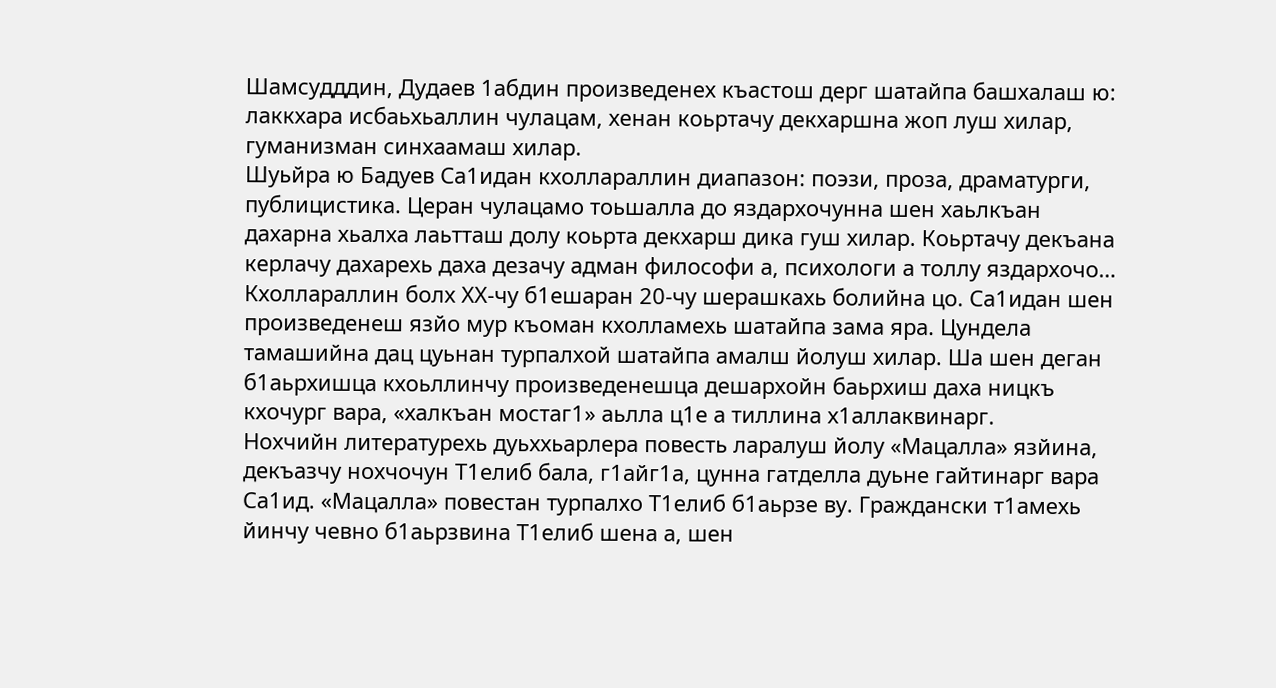Шамсудддин, Дудаев 1абдин произведенех къастош дерг шатайпа башхалаш ю: лаккхара исбаьхьаллин чулацам, хенан коьртачу декхаршна жоп луш хилар, гуманизман синхаамаш хилар.
Шуьйра ю Бадуев Са1идан кхоллараллин диапазон: поэзи, проза, драматурги, публицистика. Церан чулацамо тоьшалла до яздархочунна шен хаьлкъан дахарна хьалха лаьтташ долу коьрта декхарш дика гуш хилар. Коьртачу декъана керлачу дахарехь даха дезачу адман философи а, психологи а толлу яздархочо…
Кхоллараллин болх ХХ-чу б1ешаран 20-чу шерашкахь болийна цо. Са1идан шен произведенеш язйо мур къоман кхолламехь шатайпа зама яра. Цундела тамашийна дац цуьнан турпалхой шатайпа амалш йолуш хилар. Ша шен деган б1аьрхишца кхоьллинчу произведенешца дешархойн баьрхиш даха ницкъ кхочург вара, «халкъан мостаг1» аьлла ц1е а тиллина х1аллаквинарг.
Нохчийн литературехь дуьххьарлера повесть ларалуш йолу «Мацалла» язйина, декъазчу нохчочун Т1елиб бала, г1айг1а, цунна гатделла дуьне гайтинарг вара Са1ид. «Мацалла» повестан турпалхо Т1елиб б1аьрзе ву. Граждански т1амехь йинчу чевно б1аьрзвина Т1елиб шена а, шен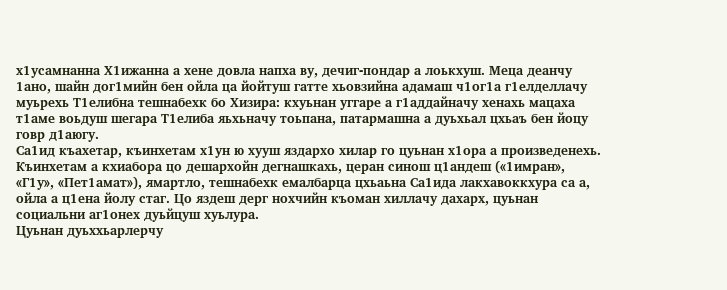х1усамнанна Х1ижанна а хене довла напха ву, дечиг-пондар а лоькхуш. Меца деанчу 1ано, шайн дог1мийн бен ойла ца йойтуш гатте хьовзийна адамаш ч1ог1а г1елделлачу муьрехь Т1елибна тешнабехк бо Хизира: кхуьнан уггаре а г1аддайначу хенахь мацаха т1аме воьдуш шегара Т1елиба яьхьначу тоьпана, патармашна а дуьхьал цхьаъ бен йоцу говр д1аюгу.
Са1ид къахетар, къинхетам х1ун ю хууш яздархо хилар го цуьнан х1ора а произведенехь. Къинхетам а кхиабора цо дешархойн дегнашкахь, церан синош ц1андеш («1имран», «Г1у», «Пет1амат»), ямартло, тешнабехк емалбарца цхьаьна Са1ида лакхавоккхура са а, ойла а ц1ена йолу стаг. Цо яздеш дерг нохчийн къоман хиллачу дахарх, цуьнан социальни аг1онех дуьйцуш хуьлура.
Цуьнан дуьххьарлерчу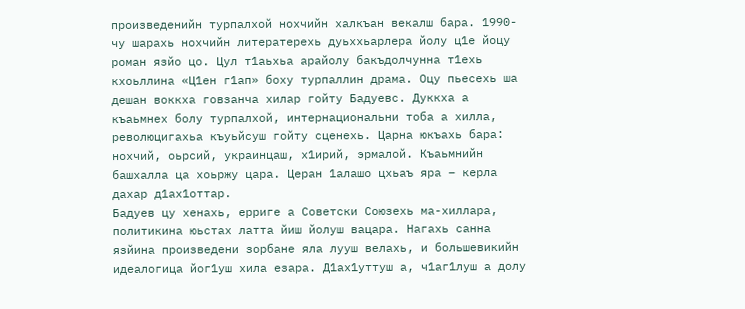произведенийн турпалхой нохчийн халкъан векалш бара. 1990-чу шарахь нохчийн литератерехь дуьххьарлера йолу ц1е йоцу роман язйо цо. Цул т1аьхьа арайолу бакъдолчунна т1ехь кхоьллина «Ц1ен г1ап» боху турпаллин драма. Оцу пьесехь ша дешан воккха говзанча хилар гойту Бадуевс. Дуккха а къаьмнех болу турпалхой, интернациональни тоба а хилла, революцигахьа къуьйсуш гойту сценехь. Царна юкъахь бара: нохчий, оьрсий, украинцаш, х1ирий, эрмалой. Къаьмнийн башхалла ца хоьржу цара. Церан 1алашо цхьаъ яра – керла дахар д1ах1оттар.
Бадуев цу хенахь, ерриге а Советски Союзехь ма-хиллара, политикина юьстах латта йиш йолуш вацара. Нагахь санна язйина произведени зорбане яла лууш велахь, и большевикийн идеалогица йог1уш хила езара. Д1ах1уттуш а, ч1аг1луш а долу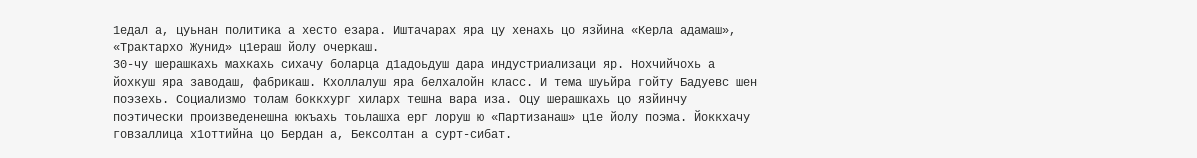1едал а, цуьнан политика а хесто езара. Иштачарах яра цу хенахь цо язйина «Керла адамаш», «Трактархо Жунид» ц1ераш йолу очеркаш.
30-чу шерашкахь махкахь сихачу боларца д1адоьдуш дара индустриализаци яр. Нохчийчохь а йохкуш яра заводаш, фабрикаш. Кхоллалуш яра белхалойн класс. И тема шуьйра гойту Бадуевс шен поэзехь. Социализмо толам боккхург хиларх тешна вара иза. Оцу шерашкахь цо язйинчу поэтически произведенешна юкъахь тоьлашха ерг лоруш ю «Партизанаш» ц1е йолу поэма. Йоккхачу говзаллица х1оттийна цо Бердан а, Бексолтан а сурт-сибат.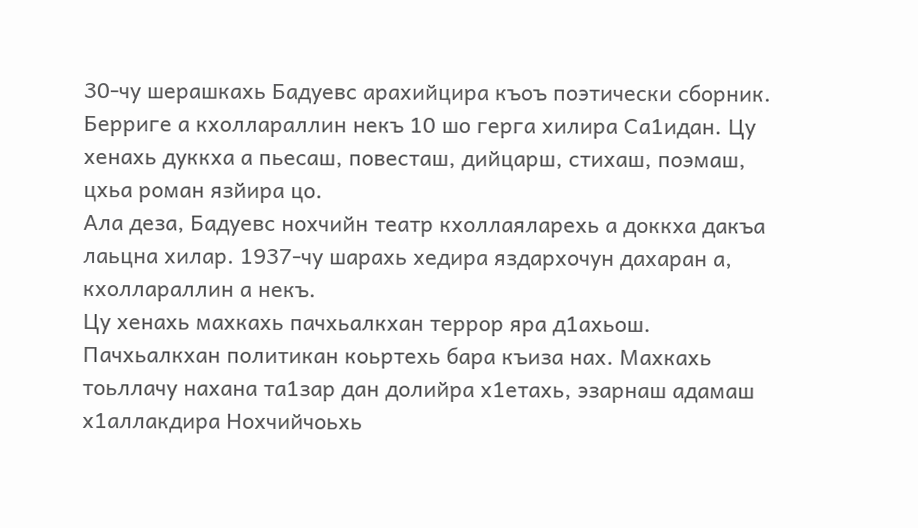30-чу шерашкахь Бадуевс арахийцира къоъ поэтически сборник. Берриге а кхоллараллин некъ 10 шо герга хилира Са1идан. Цу хенахь дуккха а пьесаш, повесташ, дийцарш, стихаш, поэмаш, цхьа роман язйира цо.
Ала деза, Бадуевс нохчийн театр кхоллаяларехь а доккха дакъа лаьцна хилар. 1937-чу шарахь хедира яздархочун дахаран а, кхоллараллин а некъ.
Цу хенахь махкахь пачхьалкхан террор яра д1ахьош. Пачхьалкхан политикан коьртехь бара къиза нах. Махкахь тоьллачу нахана та1зар дан долийра х1етахь, эзарнаш адамаш х1аллакдира Нохчийчоьхь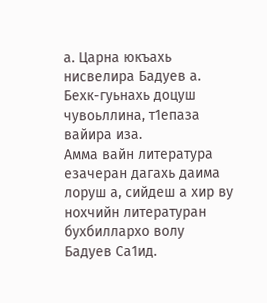а. Царна юкъахь нисвелира Бадуев а. Бехк-гуьнахь доцуш чувоьллина, т1епаза вайира иза.
Амма вайн литература езачеран дагахь даима лоруш а, сийдеш а хир ву нохчийн литературан бухбиллархо волу Бадуев Са1ид.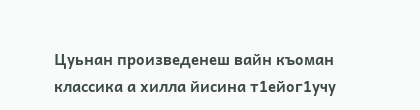Цуьнан произведенеш вайн къоман классика а хилла йисина т1ейог1учу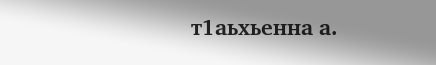т1аьхьенна а.